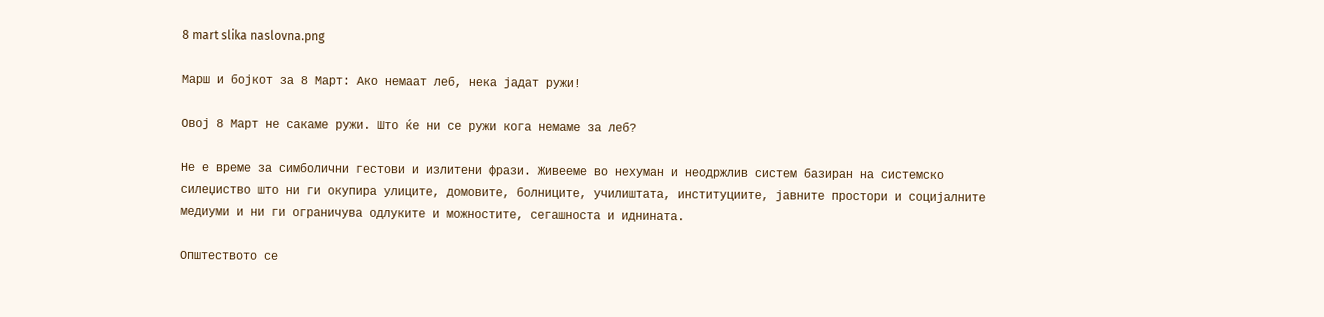8 mart slika naslovna.png

Марш и бојкот за 8 Март: Ако немаат леб, нека јадат ружи!

Овој 8 Март не сакаме ружи. Што ќе ни се ружи кога немаме за леб?

Не е време за симболични гестови и излитени фрази. Живееме во нехуман и неодржлив систем базиран на системско силеџиство што ни ги окупира улиците, домовите, болниците, училиштата, институциите, јавните простори и социјалните медиуми и ни ги ограничува одлуките и можностите, сегашноста и иднината.

Општеството се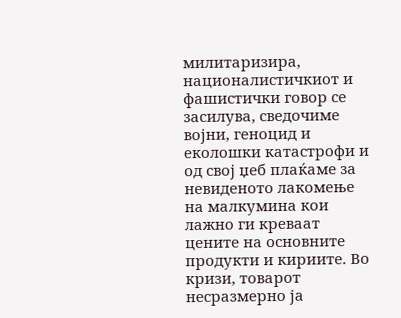милитаризира, националистичкиот и фашистички говор се засилува, сведочиме војни, геноцид и еколошки катастрофи и од свој џеб плаќаме за невиденото лакомење на малкумина кои лажно ги креваат цените на основните продукти и кириите. Во кризи, товарот несразмерно ја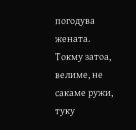погодува жената. Токму затоа, велиме, не сакаме ружи, туку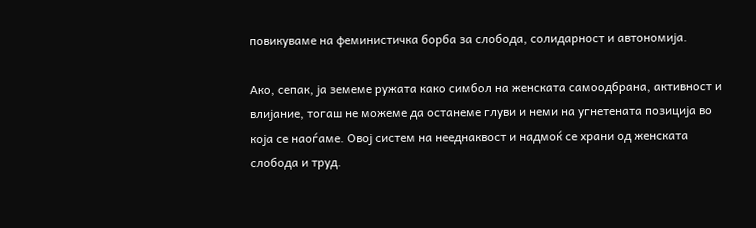повикуваме на феминистичка борба за слобода, солидарност и автономија.

Ако, сепак, ја земеме ружата како симбол на женската самоодбрана, активност и влијание, тогаш не можеме да останеме глуви и неми на угнетената позиција во која се наоѓаме. Овој систем на нееднаквост и надмоќ се храни од женската слобода и труд.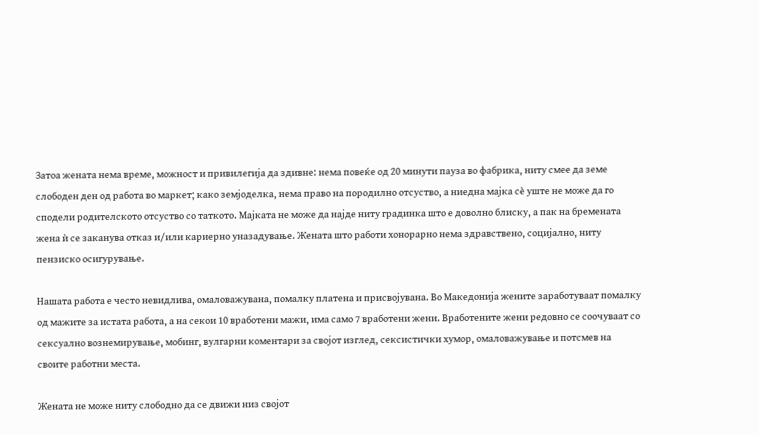Затоа жената нема време, можност и привилегија да здивне: нема повеќе од 20 минути пауза во фабрика, ниту смее да земе слободен ден од работа во маркет; како земјоделка, нема право на породилно отсуство, а ниедна мајка сè уште не може да го сподели родителското отсуство со таткото. Мајката не може да најде ниту градинка што е доволно блиску, а пак на бремената жена ѝ се заканува отказ и/или кариерно уназадување. Жената што работи хонорарно нема здравствено, социјално, ниту пензиско осигурување.

Нашата работа е често невидлива, омаловажувана, помалку платена и присвојувана. Во Македонија жените заработуваат помалку од мажите за истата работа, а на секои 10 вработени мажи, има само 7 вработени жени. Вработените жени редовно се соочуваат со сексуално вознемирување, мобинг, вулгарни коментари за својот изглед, сексистички хумор, омаловажување и потсмев на своите работни места.

Жената не може ниту слободно да се движи низ својот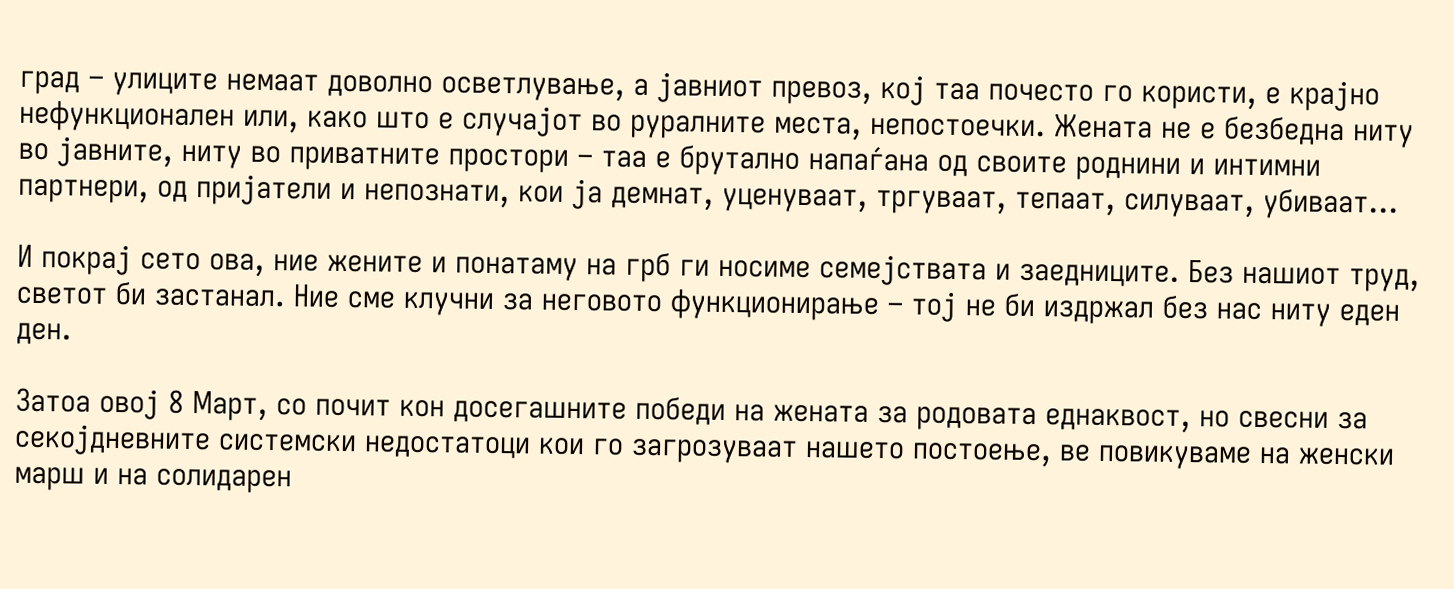град – улиците немаат доволно осветлување, а јавниот превоз, кој таа почесто го користи, е крајно нефункционален или, како што е случајот во руралните места, непостоечки. Жената не е безбедна ниту во јавните, ниту во приватните простори – таа е брутално напаѓана од своите роднини и интимни партнери, од пријатели и непознати, кои ја демнат, уценуваат, тргуваат, тепаат, силуваат, убиваат…

И покрај сето ова, ние жените и понатаму на грб ги носиме семејствата и заедниците. Без нашиот труд, светот би застанал. Ние сме клучни за неговото функционирање – тој не би издржал без нас ниту еден ден.

Затоа овој 8 Март, со почит кон досегашните победи на жената за родовата еднаквост, но свесни за секојдневните системски недостатоци кои го загрозуваат нашето постоење, ве повикуваме на женски марш и на солидарен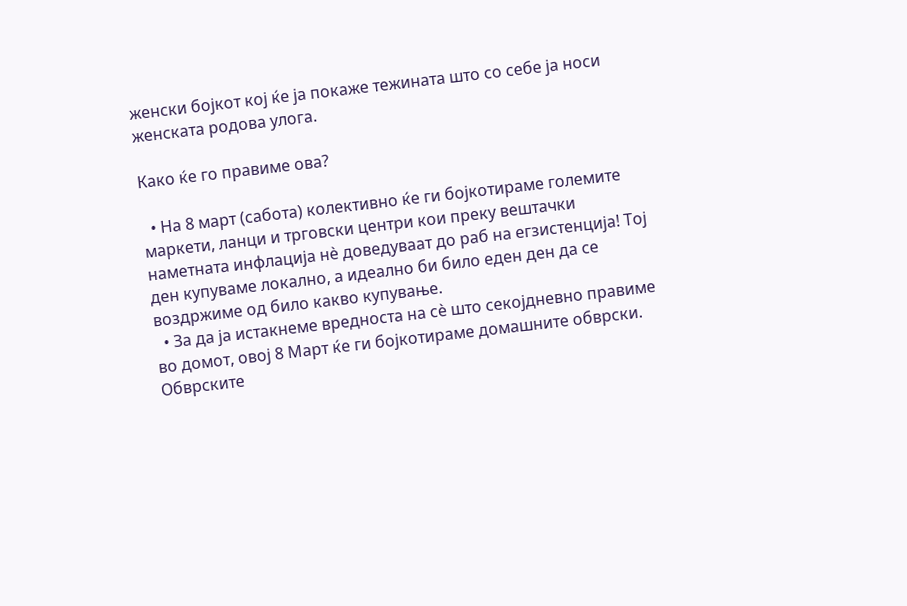женски бојкот кој ќе ја покаже тежината што со себе ја носи женската родова улога.

Како ќе го правиме ова?

  • На 8 март (сабота) колективно ќе ги бојкотираме големите маркети, ланци и трговски центри кои преку вештачки наметната инфлација нѐ доведуваат до раб на егзистенција! Тој ден купуваме локално, а идеално би било еден ден да се воздржиме од било какво купување.
  • За да ја истакнеме вредноста на сè што секојдневно правиме во домот, овој 8 Март ќе ги бојкотираме домашните обврски. Обврските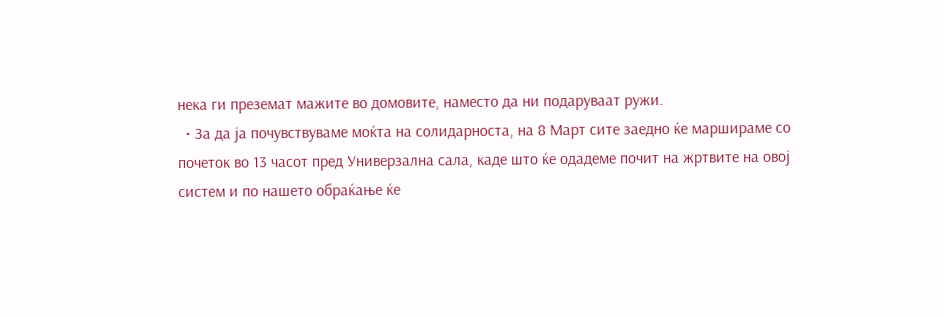нека ги преземат мажите во домовите, наместо да ни подаруваат ружи.
  • За да ја почувствуваме моќта на солидарноста, на 8 Март сите заедно ќе маршираме со почеток во 13 часот пред Универзална сала, каде што ќе одадеме почит на жртвите на овој систем и по нашето обраќање ќе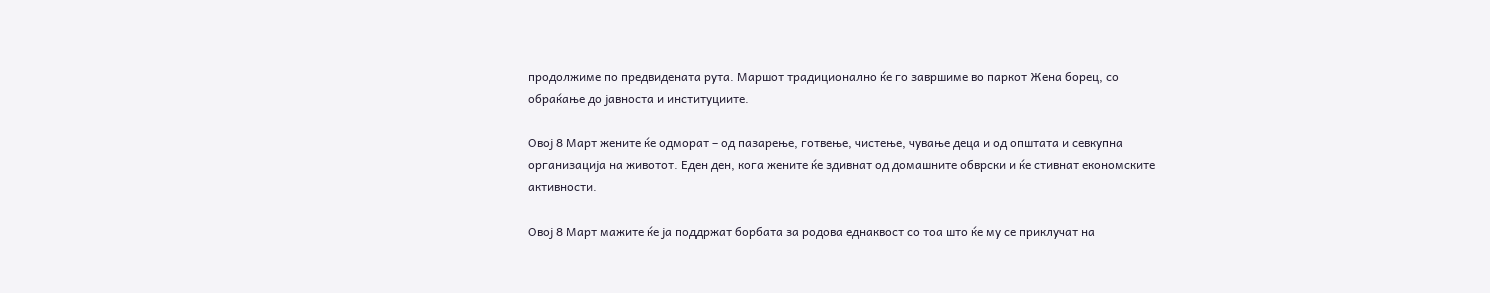продолжиме по предвидената рута. Маршот традиционално ќе го завршиме во паркот Жена борец, со обраќање до јавноста и институциите.

Овој 8 Март жените ќе одморат – од пазарење, готвење, чистење, чување деца и од општата и севкупна организација на животот. Еден ден, кога жените ќе здивнат од домашните обврски и ќе стивнат економските активности.

Овој 8 Март мажите ќе ја поддржат борбата за родова еднаквост со тоа што ќе му се приклучат на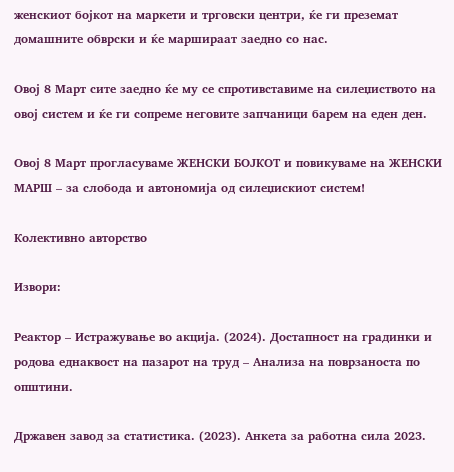женскиот бојкот на маркети и трговски центри, ќе ги преземат домашните обврски и ќе маршираат заедно со нас.

Овој 8 Март сите заедно ќе му се спротивставиме на силеџиството на овој систем и ќе ги сопреме неговите запчаници барем на еден ден.

Овој 8 Март прогласуваме ЖЕНСКИ БОЈКОТ и повикуваме на ЖЕНСКИ МАРШ – за слобода и автономија од силеџискиот систем!

Колективно авторство

Извори:

Реактор – Истражување во акција. (2024). Достапност на градинки и родова еднаквост на пазарот на труд – Анализа на поврзаноста по општини.

Државен завод за статистика. (2023). Анкета за работна сила 2023.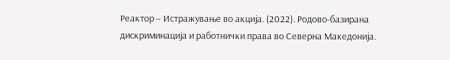Реактор – Истражување во акција. (2022). Родово-базирана дискриминација и работнички права во Северна Македонија.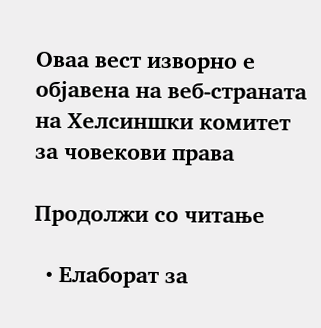Оваа вест изворно е објавена на веб-страната на Хелсиншки комитет за човекови права

Продолжи со читање

  • Елаборат за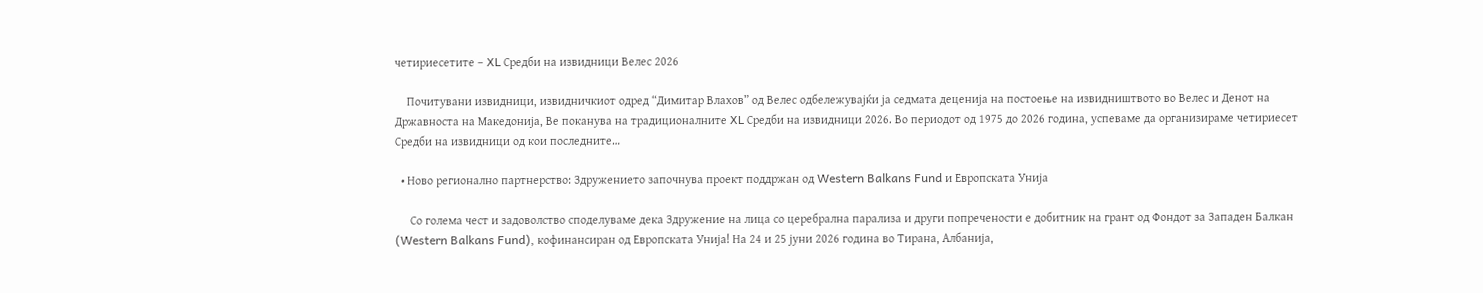четириесетите – XL Средби на извидници Велес 2026

    Почитувани извидници, извидничкиот одред “Димитар Влахов” од Велес одбележувајќи ја седмата деценија на постоење на извидништвото во Велес и Денот на Државноста на Македонија, Ве поканува на традиционалните XL Средби на извидници 2026. Во периодот од 1975 до 2026 година, успевaме да организираме четириесет Средби на извидници од кои последните…

  • Ново регионално партнерство: Здружението започнува проект поддржан од Western Balkans Fund и Европската Унија

     Со голема чест и задоволство споделуваме дека Здружение на лица со церебрална парализа и други попречености е добитник на грант од Фондот за Западен Балкан (Western Balkans Fund), кофинансиран од Европската Унија! На 24 и 25 јуни 2026 година во Тирана, Албанија,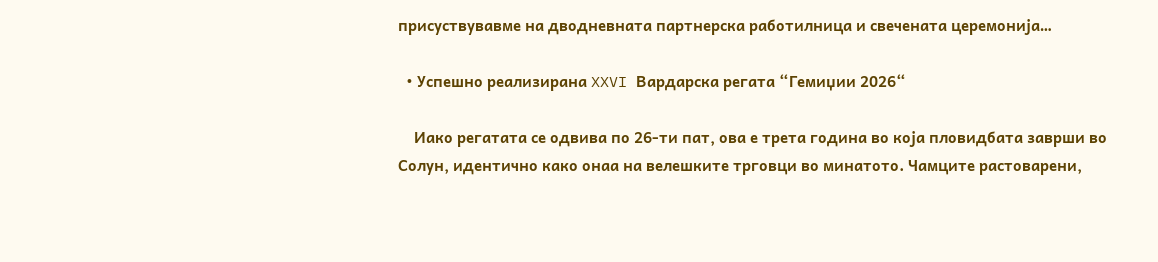присуствувавме на дводневната партнерска работилница и свечената церемонија…

  • Успешно реализирана XXVI Вардарска регата “Гемиџии 2026“

    Иако регатата се одвива по 26-ти пат, ова е трета година во која пловидбата заврши во Солун, идентично како онаа на велешките трговци во минатото. Чамците растоварени,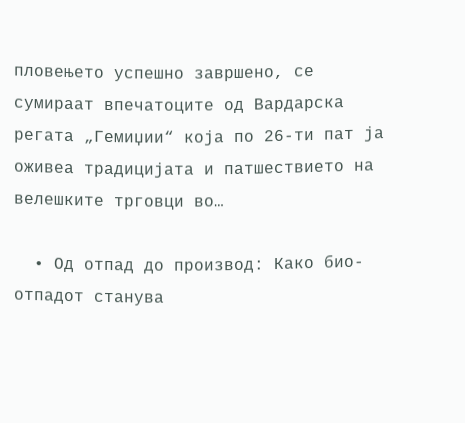пловењето успешно завршено, се сумираат впечатоците од Вардарска регата „Гемиџии“ која по 26-ти пат ја оживеа традицијата и патшествието на велешките трговци во…

  • Од отпад до производ: Како био-отпадот станува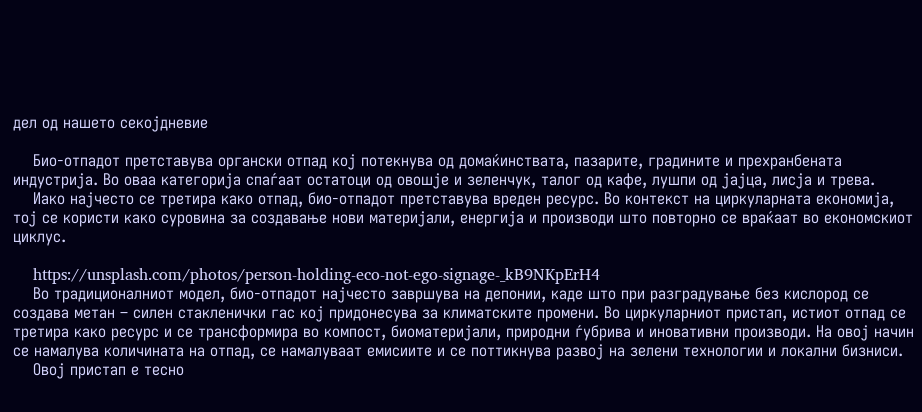дел од нашето секојдневие

    Био-отпадот претставува органски отпад кој потекнува од домаќинствата, пазарите, градините и прехранбената индустрија. Во оваа категорија спаѓаат остатоци од овошје и зеленчук, талог од кафе, лушпи од јајца, лисја и трева.
    Иако најчесто се третира како отпад, био-отпадот претставува вреден ресурс. Во контекст на циркуларната економија, тој се користи како суровина за создавање нови материјали, енергија и производи што повторно се враќаат во економскиот циклус.

    https://unsplash.com/photos/person-holding-eco-not-ego-signage-_kB9NKpErH4
    Во традиционалниот модел, био-отпадот најчесто завршува на депонии, каде што при разградување без кислород се создава метан – силен стакленички гас кој придонесува за климатските промени. Во циркуларниот пристап, истиот отпад се третира како ресурс и се трансформира во компост, биоматеријали, природни ѓубрива и иновативни производи. На овој начин се намалува количината на отпад, се намалуваат емисиите и се поттикнува развој на зелени технологии и локални бизниси.
    Овој пристап е тесно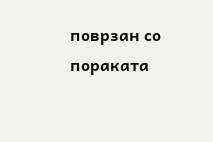поврзан со пораката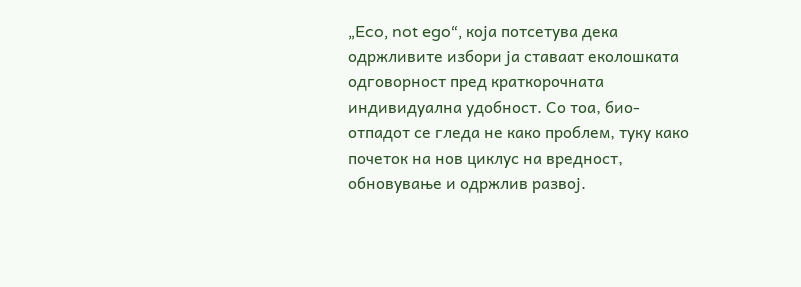„Eco, not ego“, која потсетува дека одржливите избори ја ставаат еколошката одговорност пред краткорочната индивидуална удобност. Со тоа, био-отпадот се гледа не како проблем, туку како почеток на нов циклус на вредност, обновување и одржлив развој.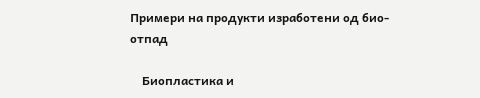Примери на продукти изработени од био-отпад

    Биопластика и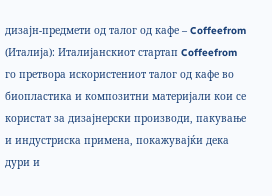дизајн-предмети од талог од кафе – Coffeefrom (Италија): Италијанскиот стартап Coffeefrom го претвора искористениот талог од кафе во биопластика и композитни материјали кои се користат за дизајнерски производи, пакување и индустриска примена, покажувајќи дека дури и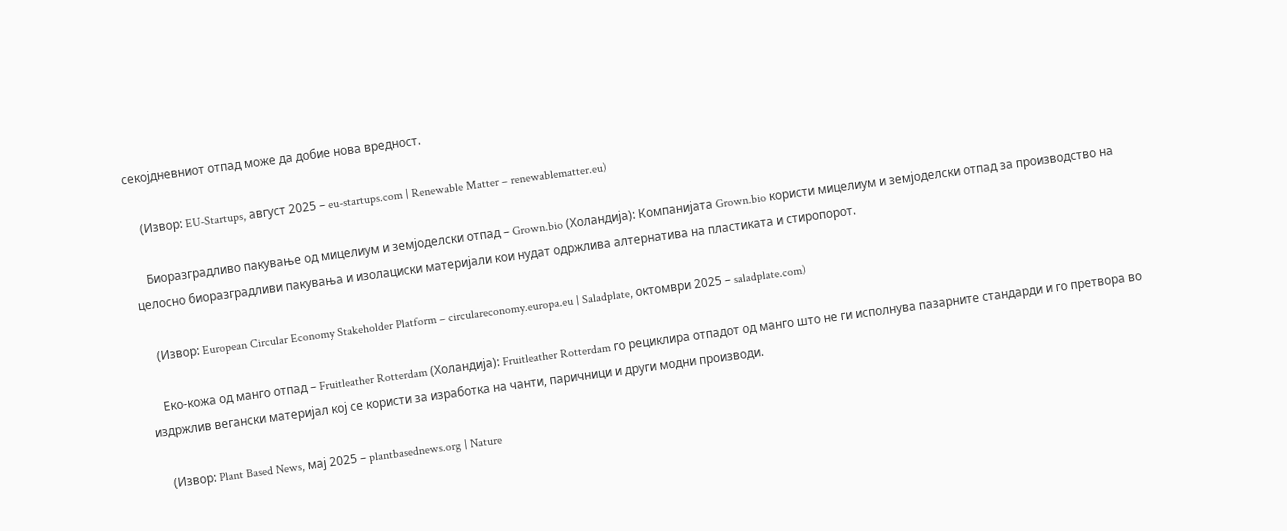секојдневниот отпад може да добие нова вредност.

    (Извор: EU-Startups, август 2025 – eu-startups.com | Renewable Matter – renewablematter.eu)

    Биоразградливо пакување од мицелиум и земјоделски отпад – Grown.bio (Холандија): Компанијата Grown.bio користи мицелиум и земјоделски отпад за производство на целосно биоразградливи пакувања и изолациски материјали кои нудат одржлива алтернатива на пластиката и стиропорот.

    (Извор: European Circular Economy Stakeholder Platform – circulareconomy.europa.eu | Saladplate, октомври 2025 – saladplate.com)

    Еко-кожа од манго отпад – Fruitleather Rotterdam (Холандија): Fruitleather Rotterdam го рециклира отпадот од манго што не ги исполнува пазарните стандарди и го претвора во издржлив вегански материјал кој се користи за изработка на чанти, паричници и други модни производи.

    (Извор: Plant Based News, мај 2025 – plantbasednews.org | Nature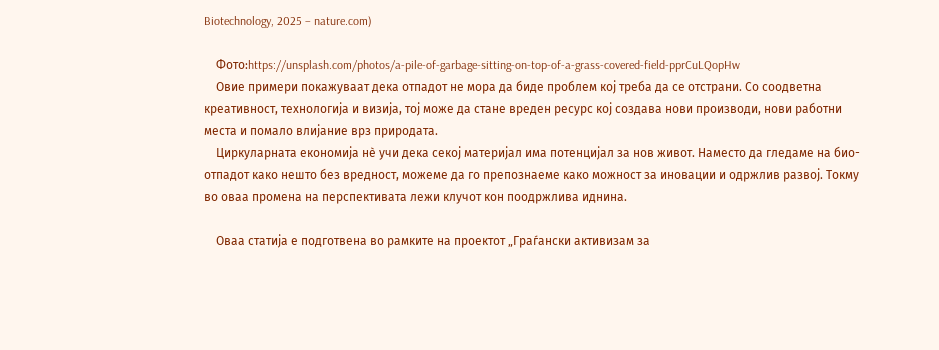Biotechnology, 2025 – nature.com)

    Фото:https://unsplash.com/photos/a-pile-of-garbage-sitting-on-top-of-a-grass-covered-field-pprCuLQopHw
    Овие примери покажуваат дека отпадот не мора да биде проблем кој треба да се отстрани. Со соодветна креативност, технологија и визија, тој може да стане вреден ресурс кој создава нови производи, нови работни места и помало влијание врз природата.
    Циркуларната економија нè учи дека секој материјал има потенцијал за нов живот. Наместо да гледаме на био-отпадот како нешто без вредност, можеме да го препознаеме како можност за иновации и одржлив развој. Токму во оваа промена на перспективата лежи клучот кон поодржлива иднина.

    Оваа статија е подготвена во рамките на проектот „Граѓански активизам за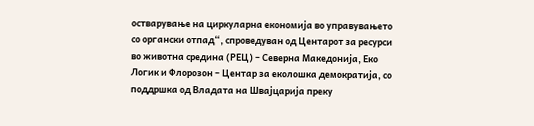остварување на циркуларна економија во управувањето со органски отпад“, спроведуван од Центарот за ресурси во животна средина (РЕЦ) – Северна Македонија, Еко Логик и Флорозон – Центар за еколошка демократија, со поддршка од Владата на Швајцарија преку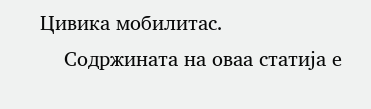Цивика мобилитас.
    Содржината на оваа статија е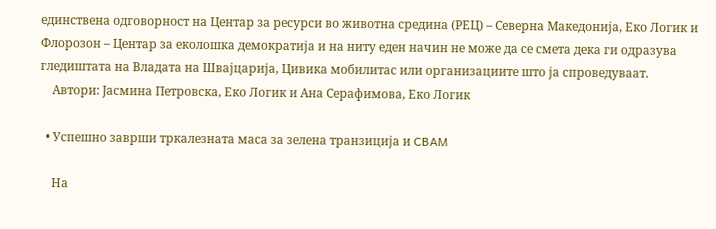единствена одговорност на Центар за ресурси во животна средина (РЕЦ) – Северна Македонија, Еко Логик и Флорозон – Центар за еколошка демократија и на ниту еден начин не може да се смета дека ги одразува гледиштата на Владата на Швајцарија, Цивика мобилитас или организациите што ја спроведуваат.
    Автори: Јасмина Петровска, Еко Логик и Ана Серафимова, Еко Логик

  • Успешно заврши тркалезната маса за зелена транзиција и CBAM

    На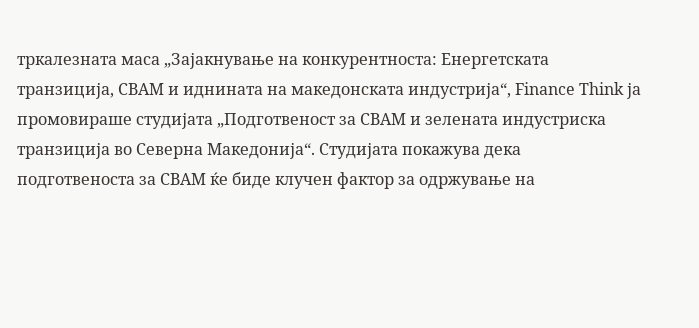тркалезната маса „Зајакнување на конкурентноста: Енергетската транзиција, CBAM и иднината на македонската индустрија“, Finance Think ја промовираше студијата „Подготвеност за CBAM и зелената индустриска транзиција во Северна Македонија“. Студијата покажува дека подготвеноста за CBAM ќе биде клучен фактор за одржување на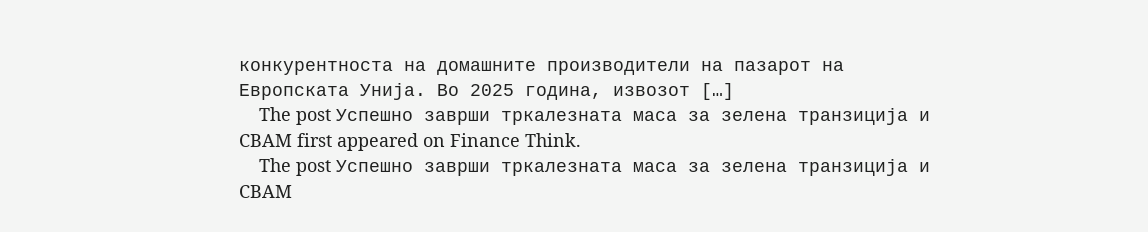конкурентноста на домашните производители на пазарот на Европската Унија. Во 2025 година, извозот […]
    The post Успешно заврши тркалезната маса за зелена транзиција и CBAM first appeared on Finance Think.
    The post Успешно заврши тркалезната маса за зелена транзиција и CBAM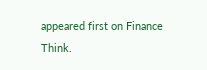appeared first on Finance Think.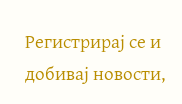Регистрирај се и добивај новости,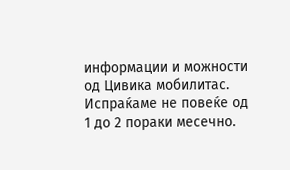информации и можности од Цивика мобилитас. Испраќаме не повеќе од 1 до 2 пораки месечно.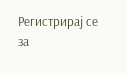Регистрирај се за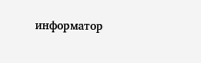информатор